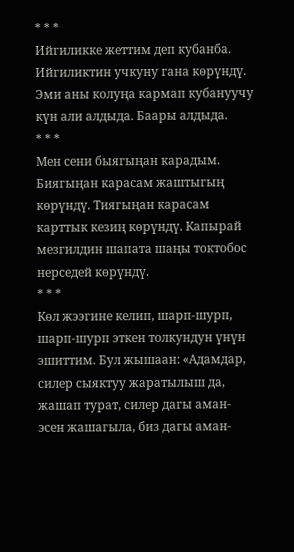* * *
Ийгиликке жеттим деп кубанба. Ийгиликтин учкуну гана көрүндү. Эми аны колуңа кармап кубануучу күн али алдыда. Баары алдыда.
* * *
Мен сени быягыңан карадым. Биягыңан карасам жаштыгың көрүндү. Тиягыңан карасам карттык кезиң көрүндү. Капырай мезгилдин шапата шаңы токтобос нерседей көрүндү.
* * *
Көл жээгине келип, шарп-шурп, шарп-шурп эткен толкундун үнүн эшиттим. Бул жышаан: «Адамдар, силер сыяктуу жаратылыш да, жашап турат, силер дагы аман-эсен жашагыла, биз дагы аман-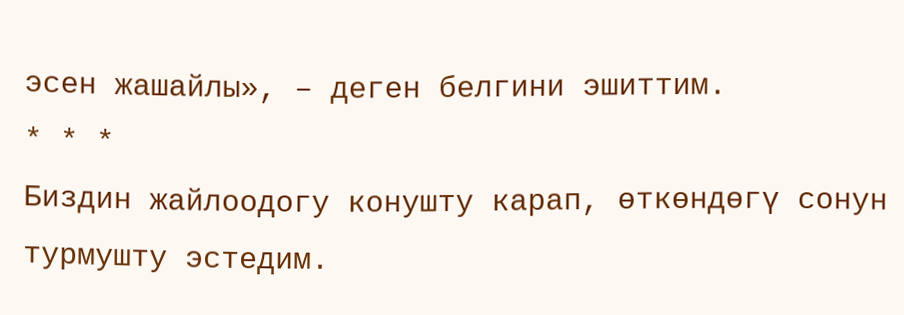эсен жашайлы», – деген белгини эшиттим.
* * *
Биздин жайлоодогу конушту карап, өткөндөгү сонун турмушту эстедим.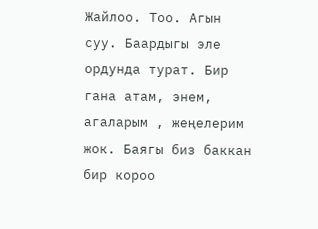Жайлоо. Тоо. Агын суу. Баардыгы эле ордунда турат. Бир гана атам, энем, агаларым , жеңелерим жок. Баягы биз баккан бир короо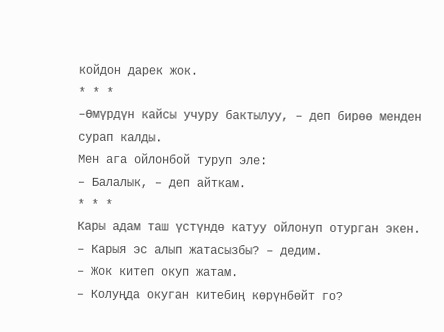койдон дарек жок.
* * *
–Өмүрдүн кайсы учуру бактылуу, – деп бирөө менден сурап калды.
Мен ага ойлонбой туруп эле:
– Балалык, – деп айткам.
* * *
Кары адам таш үстүндө катуу ойлонуп отурган экен.
– Карыя эс алып жатасызбы? – дедим.
– Жок китеп окуп жатам.
– Колуңда окуган китебиң көрүнбөйт го?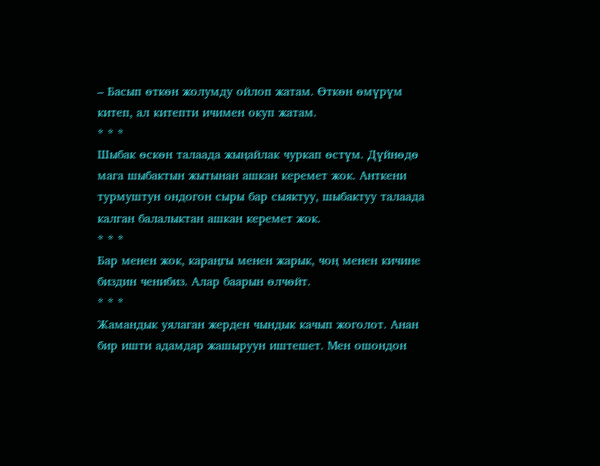– Басып өткөн жолумду ойлоп жатам. Өткөн өмүрүм китеп, ал китепти ичимен окуп жатам.
* * *
Шыбак өскөн талаада жыңайлак чуркап өстүм. Дүйнөдө мага шыбактын жытынан ашкан керемет жок. Анткени турмуштун ондогон сыры бар сыяктуу, шыбактуу талаада калган балалыктан ашкан керемет жок.
* * *
Бар менен жок, караңгы менен жарык, чоң менен кичине биздин ченибиз. Алар баарын өлчөйт.
* * *
Жамандык уялаган жерден чындык качып жоголот. Анан бир ишти адамдар жашыруун иштешет. Мен ошондон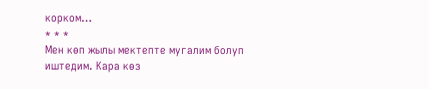корком…
* * *
Мен көп жылы мектепте мугалим болуп иштедим. Кара көз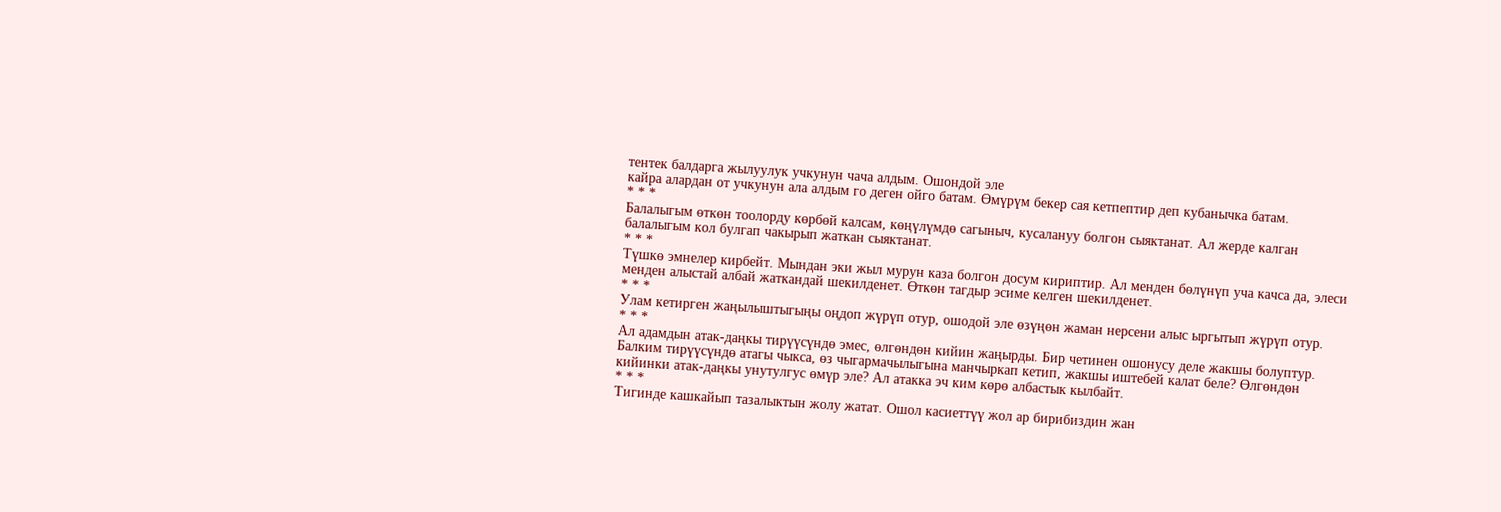тентек балдарга жылуулук учкунун чача алдым. Ошондой эле
кайра алардан от учкунун ала алдым го деген ойго батам. Өмүрүм бекер сая кетпептир деп кубанычка батам.
* * *
Балалыгым өткөн тоолорду көрбөй калсам, көңүлүмдө сагыныч, кусалануу болгон сыяктанат. Ал жерде калган балалыгым кол булгап чакырып жаткан сыяктанат.
* * *
Түшкө эмнелер кирбейт. Мындан эки жыл мурун каза болгон досум кириптир. Ал менден бөлүнүп уча качса да, элеси менден алыстай албай жаткандай шекилденет. Өткөн тагдыр эсиме келген шекилденет.
* * *
Улам кетирген жаңылыштыгыңы оңдоп жүрүп отур, ошодой эле өзүңөн жаман нерсени алыс ыргытып жүрүп отур.
* * *
Ал адамдын атак-даңкы тирүүсүндө эмес, өлгөндөн кийин жаңырды. Бир четинен ошонусу деле жакшы болуптур. Балким тирүүсүндө атагы чыкса, өз чыгармачылыгына манчыркап кетип, жакшы иштебей калат беле? Өлгөндөн кийинки атак-даңкы унутулгус өмүр эле? Ал атакка эч ким көрө албастык кылбайт.
* * *
Тигинде кашкайып тазалыктын жолу жатат. Ошол касиеттүү жол ар бирибиздин жан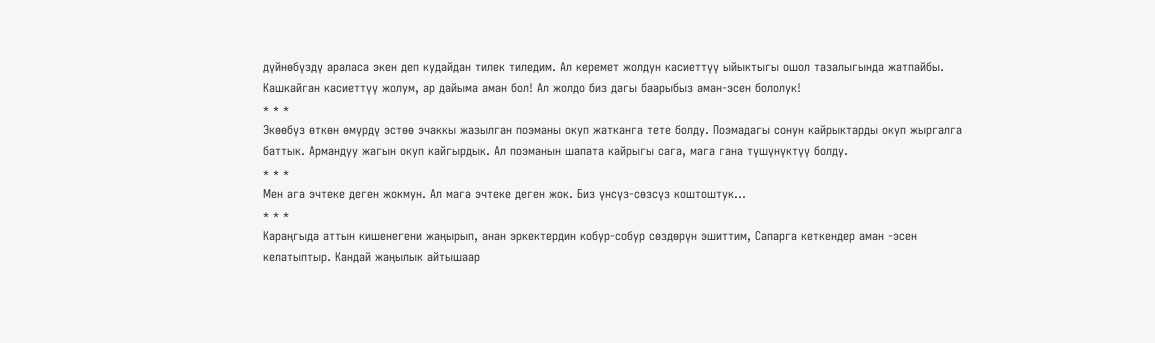дүйнөбүздү араласа экен деп кудайдан тилек тиледим. Ал керемет жолдун касиеттүү ыйыктыгы ошол тазалыгында жатпайбы. Кашкайган касиеттүү жолум, ар дайыма аман бол! Ал жолдо биз дагы баарыбыз аман-эсен бололук!
* * *
Экөөбүз өткөн өмүрдү эстөө эчаккы жазылган поэманы окуп жатканга тете болду. Поэмадагы сонун кайрыктарды окуп жыргалга баттык. Армандуу жагын окуп кайгырдык. Ал поэманын шапата кайрыгы сага, мага гана түшүнүктүү болду.
* * *
Мен ага эчтеке деген жокмун. Ал мага эчтеке деген жок. Биз үнсүз-сөзсүз коштоштук…
* * *
Караңгыда аттын кишенегени жаңырып, анан эркектердин кобур-собур сөздөрүн эшиттим, Сапарга кеткендер аман -эсен келатыптыр. Кандай жаңылык айтышаар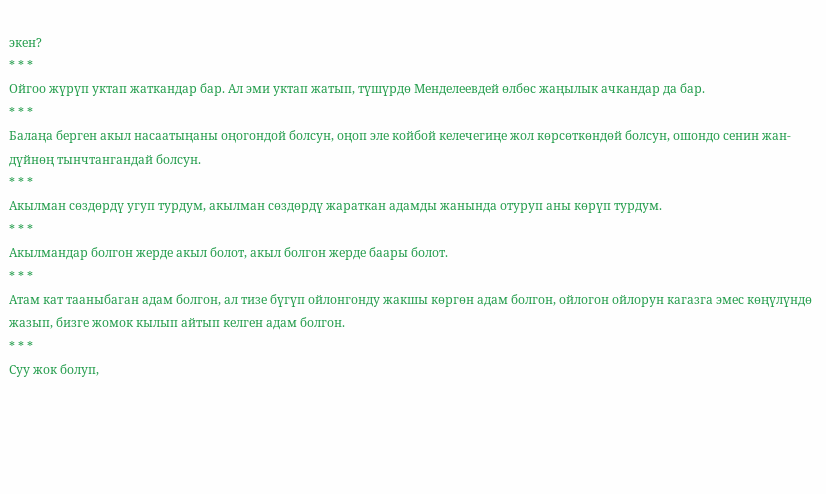экен?
* * *
Ойгоо жүрүп уктап жаткандар бар. Ал эми уктап жатып, түшүрдө Менделеевдей өлбөс жаңылык ачкандар да бар.
* * *
Балаңа берген акыл насаатыңаны оңогондой болсун, оңоп эле койбой келечегиңе жол көрсөткөндөй болсун, ошондо сенин жан-дүйнөң тынчтангандай болсун.
* * *
Акылман сөздөрдү угуп турдум, акылман сөздөрдү жараткан адамды жанында отуруп аны көрүп турдум.
* * *
Акылмандар болгон жерде акыл болот, акыл болгон жерде баары болот.
* * *
Атам кат тааныбаган адам болгон, ал тизе бүгүп ойлонгонду жакшы көргөн адам болгон, ойлогон ойлорун кагазга эмес көңүлүндө жазып, бизге жомок кылып айтып келген адам болгон.
* * *
Суу жок болуп,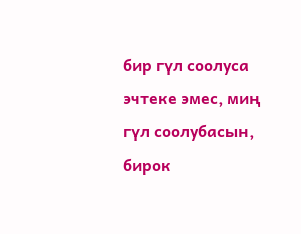бир гүл соолуса эчтеке эмес, миң гүл соолубасын, бирок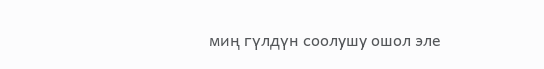миң гүлдүн соолушу ошол эле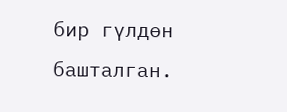бир гүлдөн башталган.